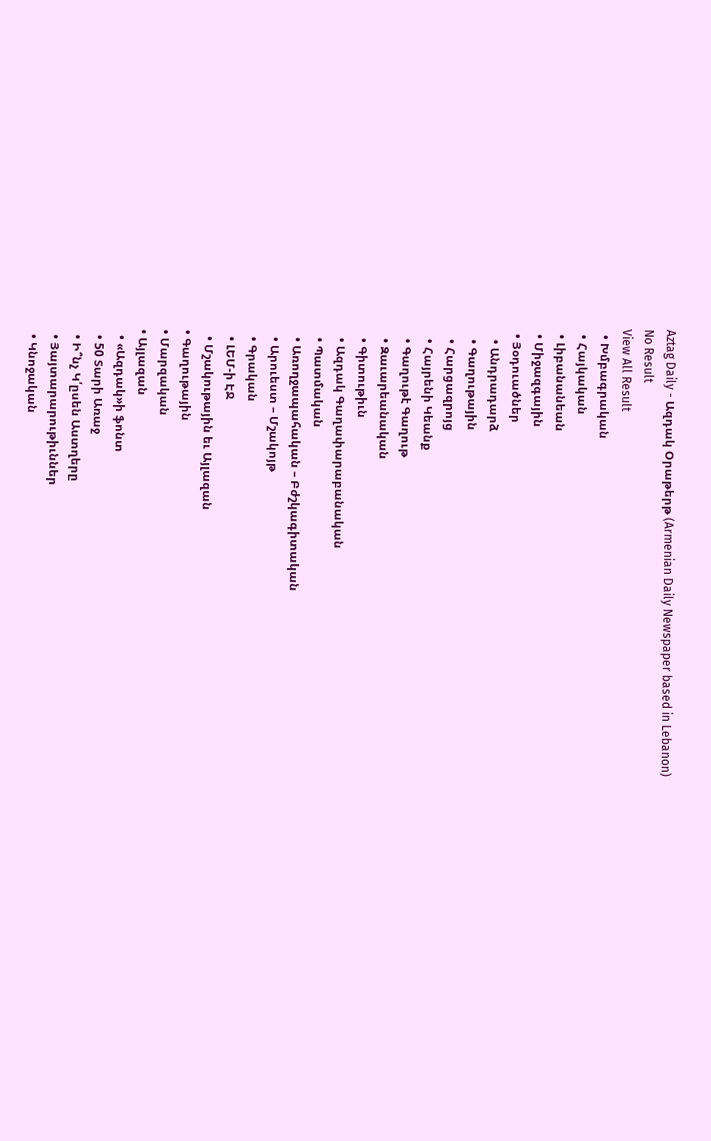Aztag Daily - Ազդակ Օրաթերթ (Armenian Daily Newspaper based in Lebanon)
No Result
View All Result
  • Խմբագրական
  • Հայկական
  • Լիբանանեան
  • Միջազգային
  • Յօդուածներ
    • Անդրադարձ
    • Գաղութային
    • Հարցազրոյց
    • Հայրենի Կեանք
    • Գաղութէ Գաղութ
    • Զաւարեանական
    • Գիտութիւն
    • Ազդակ Գաղափարաբանական
    • Պատմական
    • Առողջապահական – Բժշկագիտական
    • Արուեստ – Մշակոյթ
    • Գրական
    • ԼԵՄ-ի ԷՋ
    • Մշակութային եւ Այլազան
  • Գաղութային
  • Մարզական
  • Այլազան
    • «Ազդակ»ի ֆոնտ
    • 50 Տարի Առաջ
    • Ի՞նչ Կ՛ըսեն Աստղերը
    • Յայտարարութիւններ
    • Կնոջական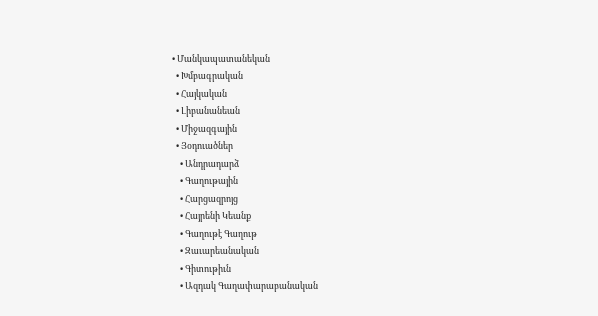• Մանկապատանեկան
  • Խմբագրական
  • Հայկական
  • Լիբանանեան
  • Միջազգային
  • Յօդուածներ
    • Անդրադարձ
    • Գաղութային
    • Հարցազրոյց
    • Հայրենի Կեանք
    • Գաղութէ Գաղութ
    • Զաւարեանական
    • Գիտութիւն
    • Ազդակ Գաղափարաբանական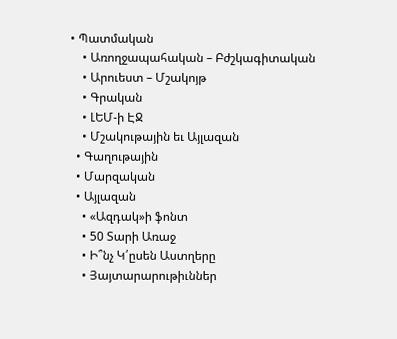• Պատմական
    • Առողջապահական – Բժշկագիտական
    • Արուեստ – Մշակոյթ
    • Գրական
    • ԼԵՄ-ի ԷՋ
    • Մշակութային եւ Այլազան
  • Գաղութային
  • Մարզական
  • Այլազան
    • «Ազդակ»ի ֆոնտ
    • 50 Տարի Առաջ
    • Ի՞նչ Կ՛ըսեն Աստղերը
    • Յայտարարութիւններ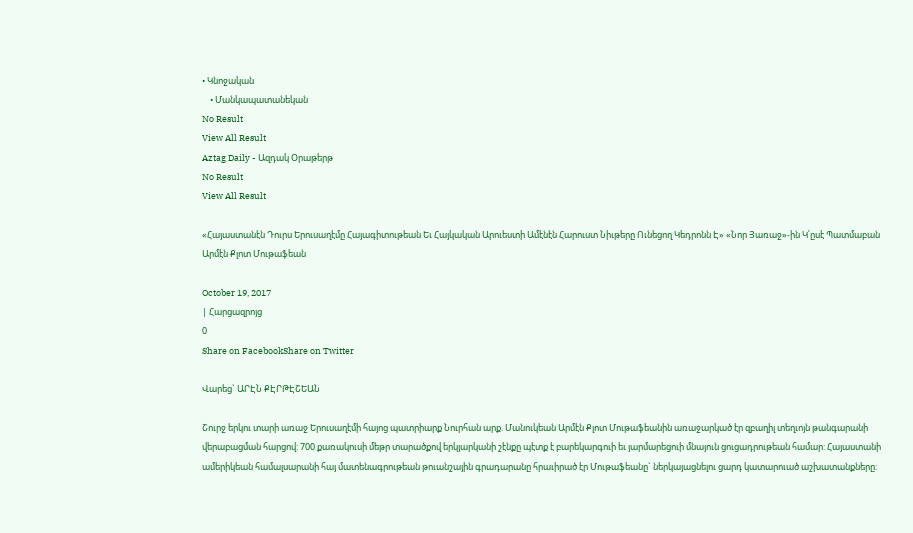• Կնոջական
    • Մանկապատանեկան
No Result
View All Result
Aztag Daily - Ազդակ Օրաթերթ
No Result
View All Result

«Հայաստանէն Դուրս Երուսաղէմը Հայագիտութեան Եւ Հայկական Արուեստի Ամէնէն Հարուստ Նիւթերը Ունեցող Կեդրոնն Է» «Նոր Յառաջ»-ին Կ՛ըսէ Պատմաբան Արմէն Քլոտ Մութաֆեան

October 19, 2017
| Հարցազրոյց
0
Share on FacebookShare on Twitter

Վարեց` ԱՐԷՆ ՔԷՐԹԷՇԵԱՆ

Շուրջ երկու տարի առաջ Երուսաղէմի հայոց պատրիարք Նուրհան արք. Մանուկեան Արմէն Քլոտ Մութաֆեանին առաջարկած էր զբաղիլ տեղւոյն թանգարանի վերաբացման հարցով: 700 քառակուսի մեթր տարածքով երկյարկանի շէնքը պէտք է բարեկարգուի եւ յարմարեցուի մնայուն ցուցադրութեան համար: Հայաստանի ամերիկեան համալսարանի հայ մատենագրութեան թուանշային գրադարանը հրաւիրած էր Մութաֆեանը` ներկայացնելու ցարդ կատարուած աշխատանքները: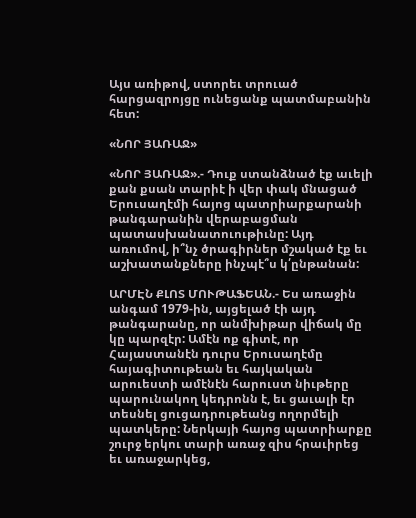Այս առիթով, ստորեւ տրուած հարցազրոյցը ունեցանք պատմաբանին հետ:

«ՆՈՐ ՅԱՌԱՋ»

«ՆՈՐ ՅԱՌԱՋ».- Դուք ստանձնած էք աւելի քան քսան տարիէ ի վեր փակ մնացած Երուսաղէմի հայոց պատրիարքարանի թանգարանին վերաբացման պատասխանատուութիւնը: Այդ առումով, ի՞նչ ծրագիրներ մշակած էք եւ աշխատանքները ինչպէ՞ս կ՛ընթանան:

ԱՐՄԷՆ ՔԼՈՏ ՄՈՒԹԱՖԵԱՆ.- Ես առաջին անգամ 1979-ին, այցելած էի այդ թանգարանը, որ անմխիթար վիճակ մը կը պարզէր: Ամէն ոք գիտէ, որ Հայաստանէն դուրս Երուսաղէմը հայագիտութեան եւ հայկական արուեստի ամէնէն հարուստ նիւթերը պարունակող կեդրոնն է, եւ ցաւալի էր տեսնել ցուցադրութեանց ողորմելի պատկերը: Ներկայի հայոց պատրիարքը շուրջ երկու տարի առաջ զիս հրաւիրեց եւ առաջարկեց,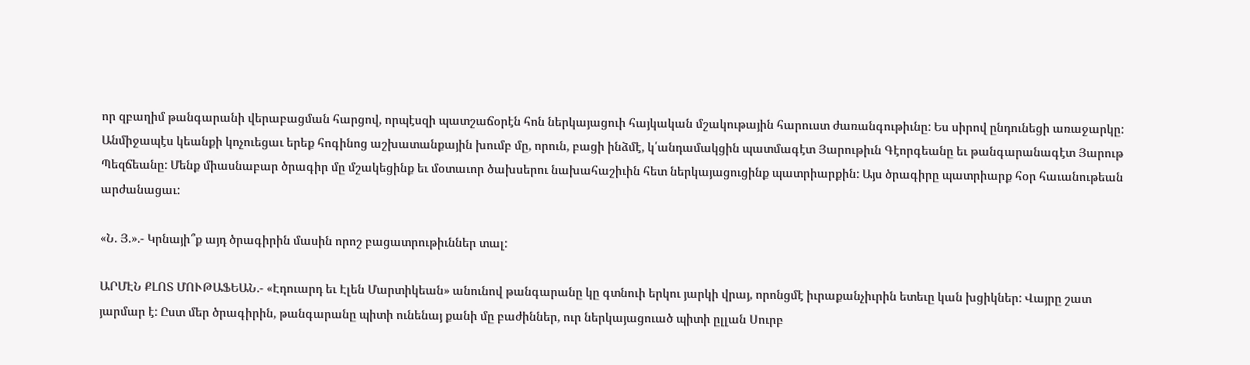որ զբաղիմ թանգարանի վերաբացման հարցով, որպէսզի պատշաճօրէն հոն ներկայացուի հայկական մշակութային հարուստ ժառանգութիւնը: Ես սիրով ընդունեցի առաջարկը: Անմիջապէս կեանքի կոչուեցաւ երեք հոգինոց աշխատանքային խումբ մը, որուն, բացի ինձմէ, կ՛անդամակցին պատմագէտ Յարութիւն Գէորգեանը եւ թանգարանագէտ Յարութ Պեզճեանը: Մենք միասնաբար ծրագիր մը մշակեցինք եւ մօտաւոր ծախսերու նախահաշիւին հետ ներկայացուցինք պատրիարքին: Այս ծրագիրը պատրիարք հօր հաւանութեան արժանացաւ:

«Ն. Յ.».- Կրնայի՞ք այդ ծրագիրին մասին որոշ բացատրութիւններ տալ:

ԱՐՄԷՆ ՔԼՈՏ ՄՈՒԹԱՖԵԱՆ.- «Էդուարդ եւ Էլեն Մարտիկեան» անունով թանգարանը կը գտնուի երկու յարկի վրայ, որոնցմէ իւրաքանչիւրին ետեւը կան խցիկներ: Վայրը շատ յարմար է: Ըստ մեր ծրագիրին, թանգարանը պիտի ունենայ քանի մը բաժիններ, ուր ներկայացուած պիտի ըլլան Սուրբ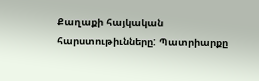Քաղաքի հայկական հարստութիւնները: Պատրիարքը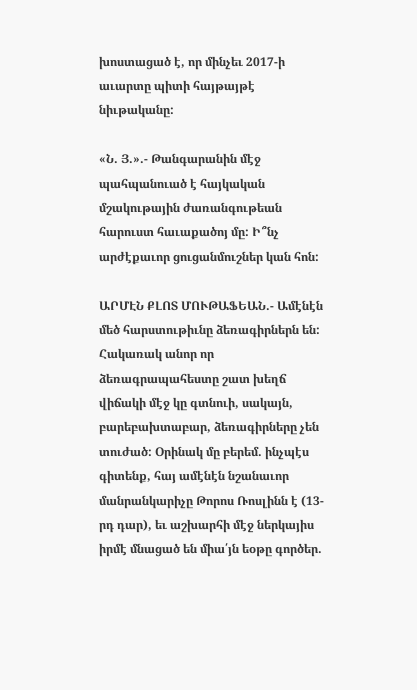խոստացած է, որ մինչեւ 2017-ի աւարտը պիտի հայթայթէ նիւթականը:

«Ն. Յ.».- Թանգարանին մէջ պահպանուած է հայկական մշակութային ժառանգութեան հարուստ հաւաքածոյ մը: Ի՞նչ արժէքաւոր ցուցանմուշներ կան հոն:

ԱՐՄԷՆ ՔԼՈՏ ՄՈՒԹԱՖԵԱՆ.- Ամէնէն մեծ հարստութիւնը ձեռագիրներն են: Հակառակ անոր որ ձեռագրապահեստը շատ խեղճ վիճակի մէջ կը գտնուի, սակայն, բարեբախտաբար, ձեռագիրները չեն տուժած: Օրինակ մը բերեմ. ինչպէս գիտենք, հայ ամէնէն նշանաւոր մանրանկարիչը Թորոս Ռոսլինն է (13-րդ դար), եւ աշխարհի մէջ ներկայիս իրմէ մնացած են միա՛յն եօթը գործեր.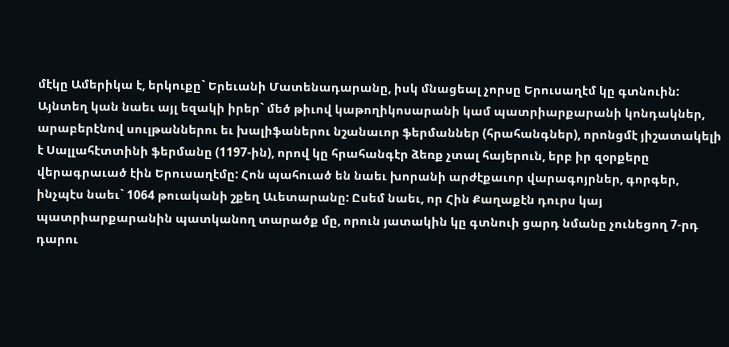մէկը Ամերիկա է, երկուքը` Երեւանի Մատենադարանը, իսկ մնացեալ չորսը Երուսաղէմ կը գտնուին: Այնտեղ կան նաեւ այլ եզակի իրեր` մեծ թիւով կաթողիկոսարանի կամ պատրիարքարանի կոնդակներ, արաբերէնով սուլթաններու եւ խալիֆաներու նշանաւոր ֆերմաններ (հրահանգներ), որոնցմէ յիշատակելի է Սալլահէտտինի ֆերմանը (1197-ին), որով կը հրահանգէր ձեռք չտալ հայերուն, երբ իր զօրքերը վերագրաւած էին Երուսաղէմը: Հոն պահուած են նաեւ խորանի արժէքաւոր վարագոյրներ, գորգեր, ինչպէս նաեւ` 1064 թուականի շքեղ Աւետարանը: Ըսեմ նաեւ, որ Հին Քաղաքէն դուրս կայ պատրիարքարանին պատկանող տարածք մը, որուն յատակին կը գտնուի ցարդ նմանը չունեցող 7-րդ դարու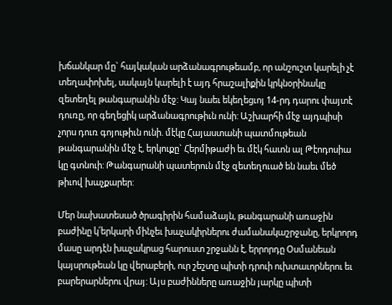խճանկար մը` հայկական արձանագրութեամբ, որ անշուշտ կարելի չէ տեղափոխել, սակայն կարելի է այդ հրաշալիքին կրկնօրինակը զետեղել թանգարանին մէջ: Կայ նաեւ եկեղեցւոյ 14-րդ դարու փայտէ դուռը, որ գեղեցիկ արձանագրութիւն ունի: Աշխարհի մէջ այդպիսի չորս դուռ գոյութիւն ունի. մէկը Հայաստանի պատմութեան թանգարանին մէջ է, երկուքը` Հերմիթաժի եւ մէկ հատն ալ Թէոդոսիա կը գտնուի: Թանգարանի պատերուն մէջ զետեղուած են նաեւ մեծ թիւով խաչքարեր:

Մեր նախատեսած ծրագիրին համաձայն, թանգարանի առաջին բաժինը կ՛երկարի մինչեւ խաչակիրներու ժամանակաշրջանը, երկրորդ մասը արդէն խաչակրաց հարուստ շրջանն է, երրորդը Օսմանեան կայսրութեան կը վերաբերի, ուր շեշտը պիտի դրուի ուխտաւորներու եւ բարերարներու վրայ: Այս բաժինները առաջին յարկը պիտի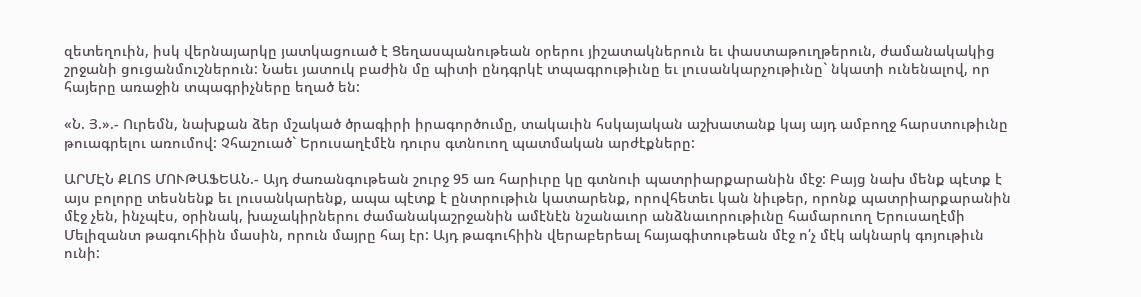զետեղուին, իսկ վերնայարկը յատկացուած է Ցեղասպանութեան օրերու յիշատակներուն եւ փաստաթուղթերուն, ժամանակակից շրջանի ցուցանմուշներուն: Նաեւ յատուկ բաժին մը պիտի ընդգրկէ տպագրութիւնը եւ լուսանկարչութիւնը` նկատի ունենալով, որ հայերը առաջին տպագրիչները եղած են:

«Ն. Յ.».- Ուրեմն, նախքան ձեր մշակած ծրագիրի իրագործումը, տակաւին հսկայական աշխատանք կայ այդ ամբողջ հարստութիւնը թուագրելու առումով: Չհաշուած` Երուսաղէմէն դուրս գտնուող պատմական արժէքները:

ԱՐՄԷՆ ՔԼՈՏ ՄՈՒԹԱՖԵԱՆ.- Այդ ժառանգութեան շուրջ 95 առ հարիւրը կը գտնուի պատրիարքարանին մէջ: Բայց նախ մենք պէտք է այս բոլորը տեսնենք եւ լուսանկարենք, ապա պէտք է ընտրութիւն կատարենք, որովհետեւ կան նիւթեր, որոնք պատրիարքարանին մէջ չեն, ինչպէս, օրինակ, խաչակիրներու ժամանակաշրջանին ամէնէն նշանաւոր անձնաւորութիւնը համարուող Երուսաղէմի Մելիզանտ թագուհիին մասին, որուն մայրը հայ էր: Այդ թագուհիին վերաբերեալ հայագիտութեան մէջ ո՛չ մէկ ակնարկ գոյութիւն ունի: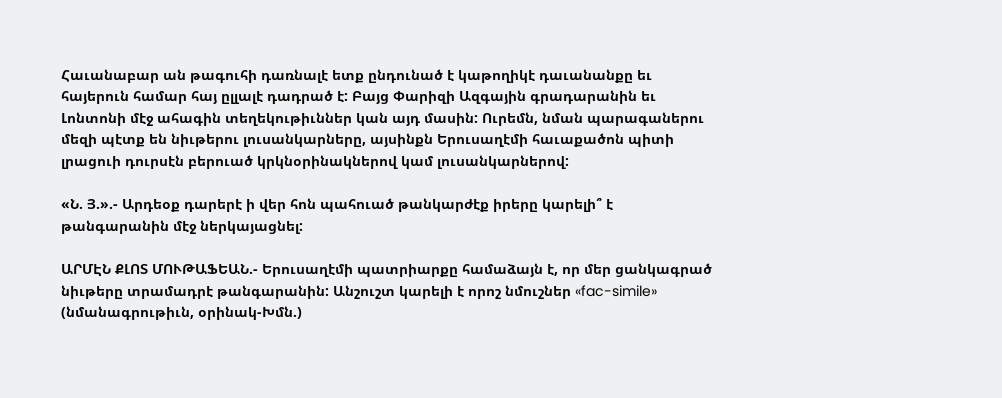Հաւանաբար ան թագուհի դառնալէ ետք ընդունած է կաթողիկէ դաւանանքը եւ հայերուն համար հայ ըլլալէ դադրած է: Բայց Փարիզի Ազգային գրադարանին եւ Լոնտոնի մէջ ահագին տեղեկութիւններ կան այդ մասին: Ուրեմն, նման պարագաներու մեզի պէտք են նիւթերու լուսանկարները, այսինքն Երուսաղէմի հաւաքածոն պիտի լրացուի դուրսէն բերուած կրկնօրինակներով կամ լուսանկարներով:

«Ն. Յ.».- Արդեօք դարերէ ի վեր հոն պահուած թանկարժէք իրերը կարելի՞ է թանգարանին մէջ ներկայացնել:

ԱՐՄԷՆ ՔԼՈՏ ՄՈՒԹԱՖԵԱՆ.- Երուսաղէմի պատրիարքը համաձայն է, որ մեր ցանկագրած նիւթերը տրամադրէ թանգարանին: Անշուշտ կարելի է որոշ նմուշներ «fac-simile» (նմանագրութիւն, օրինակ-Խմն.)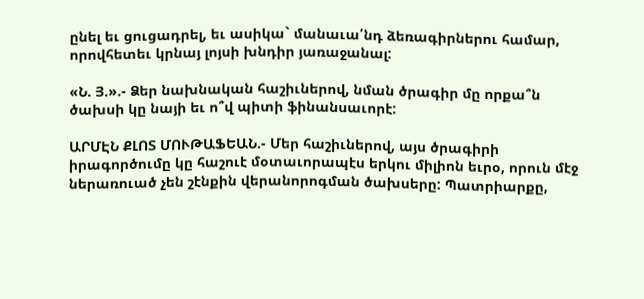ընել եւ ցուցադրել, եւ ասիկա` մանաւա՛նդ ձեռագիրներու համար, որովհետեւ կրնայ լոյսի խնդիր յառաջանալ:

«Ն. Յ.».- Ձեր նախնական հաշիւներով, նման ծրագիր մը որքա՞ն ծախսի կը նայի եւ ո՞վ պիտի ֆինանսաւորէ:

ԱՐՄԷՆ ՔԼՈՏ ՄՈՒԹԱՖԵԱՆ.- Մեր հաշիւներով, այս ծրագիրի իրագործումը կը հաշուէ մօտաւորապէս երկու միլիոն եւրօ, որուն մէջ ներառուած չեն շէնքին վերանորոգման ծախսերը: Պատրիարքը,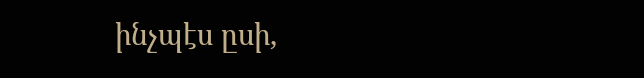ինչպէս ըսի,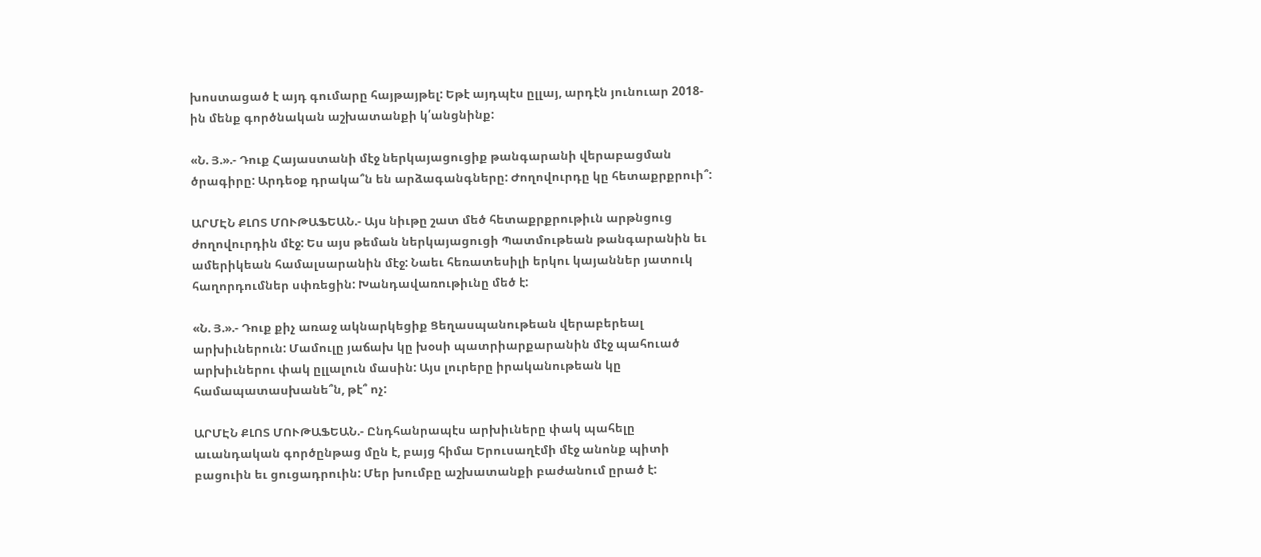խոստացած է այդ գումարը հայթայթել: Եթէ այդպէս ըլլայ, արդէն յունուար 2018-ին մենք գործնական աշխատանքի կ՛անցնինք:

«Ն. Յ.».- Դուք Հայաստանի մէջ ներկայացուցիք թանգարանի վերաբացման ծրագիրը: Արդեօք դրակա՞ն են արձագանգները: Ժողովուրդը կը հետաքրքրուի՞:

ԱՐՄԷՆ ՔԼՈՏ ՄՈՒԹԱՖԵԱՆ.- Այս նիւթը շատ մեծ հետաքրքրութիւն արթնցուց ժողովուրդին մէջ: Ես այս թեման ներկայացուցի Պատմութեան թանգարանին եւ ամերիկեան համալսարանին մէջ: Նաեւ հեռատեսիլի երկու կայաններ յատուկ հաղորդումներ սփռեցին: Խանդավառութիւնը մեծ է:

«Ն. Յ.».- Դուք քիչ առաջ ակնարկեցիք Ցեղասպանութեան վերաբերեալ արխիւներուն: Մամուլը յաճախ կը խօսի պատրիարքարանին մէջ պահուած արխիւներու փակ ըլլալուն մասին: Այս լուրերը իրականութեան կը համապատասխանե՞ն, թէ՞ ոչ:

ԱՐՄԷՆ ՔԼՈՏ ՄՈՒԹԱՖԵԱՆ.- Ընդհանրապէս արխիւները փակ պահելը աւանդական գործընթաց մըն է, բայց հիմա Երուսաղէմի մէջ անոնք պիտի բացուին եւ ցուցադրուին: Մեր խումբը աշխատանքի բաժանում ըրած է: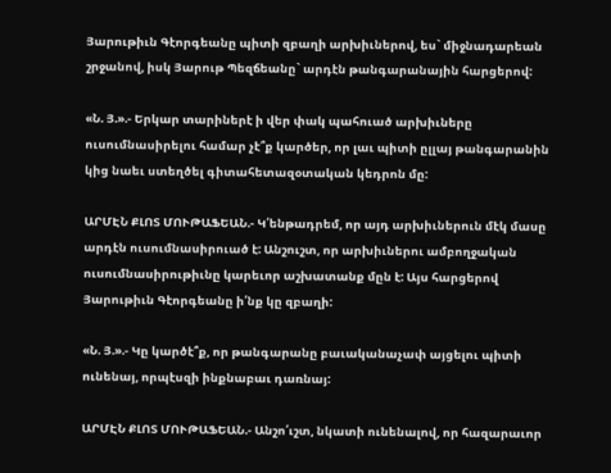Յարութիւն Գէորգեանը պիտի զբաղի արխիւներով, ես` միջնադարեան շրջանով, իսկ Յարութ Պեզճեանը` արդէն թանգարանային հարցերով:

«Ն. Յ.».- Երկար տարիներէ ի վեր փակ պահուած արխիւները ուսումնասիրելու համար չէ՞ք կարծեր, որ լաւ պիտի ըլլայ թանգարանին կից նաեւ ստեղծել գիտահետազօտական կեդրոն մը:

ԱՐՄԷՆ ՔԼՈՏ ՄՈՒԹԱՖԵԱՆ.- Կ՛ենթադրեմ, որ այդ արխիւներուն մէկ մասը արդէն ուսումնասիրուած է: Անշուշտ, որ արխիւներու ամբողջական ուսումնասիրութիւնը կարեւոր աշխատանք մըն է: Այս հարցերով Յարութիւն Գէորգեանը ի՛նք կը զբաղի:

«Ն. Յ.».- Կը կարծէ՞ք, որ թանգարանը բաւականաչափ այցելու պիտի ունենայ, որպէսզի ինքնաբաւ դառնայ:

ԱՐՄԷՆ ՔԼՈՏ ՄՈՒԹԱՖԵԱՆ.- Անշո՛ւշտ, նկատի ունենալով, որ հազարաւոր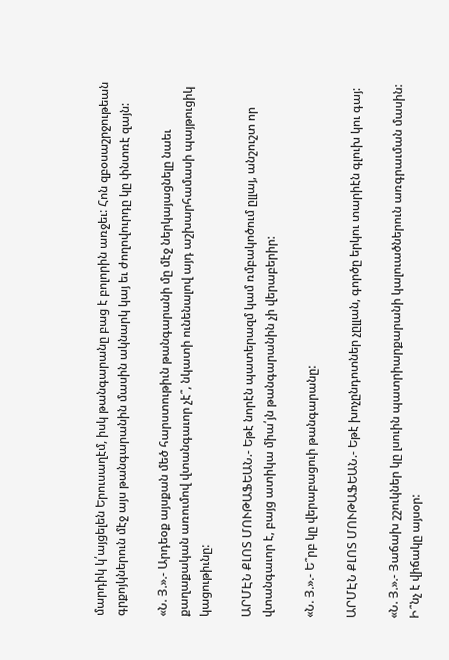մարդիկ կ՛այցելեն Երուսաղէմ, իսկ թանգարանը բաց է բոլորին առջեւ: Հոն զբօսաշրջութեան գրքոյկներուն մէջ այս թանգարանին մասին ակնարկ կայ եւ ժողովուրդը կը փնտռէ զայն:

«Ն. Յ.».- Արդեօք այսքան մեծ հարստութիւն թանգարանի մը մէջ ներկայացնելը նաեւ քաղաքական առումով վտանգաւոր չէ՞, նկատի ունենալով այդ աշխարհամասի պայթուցիկ կացութիւնը:

ԱՐՄԷՆ ՔԼՈՏ ՄՈՒԹԱՖԵԱՆ.- Եթէ նորէն պատերազմ կամ ռմբակոծում ըլլայ, անշուշտ որ վտանգաւոր է, բայց ատիկա միա՛յն թանգարանին չի վերաբերիր:

«Ն. Յ.».- Ե՞րբ կը վերաբացուի թանգարանը:

ԱՐՄԷՆ ՔԼՈՏ ՄՈՒԹԱՖԵԱՆ.- Եթէ խոչընդոտներ չըլլան, գործը երկու տարիէն գլուխ կու գայ:

«Ն. Յ.».- Յաճախ շշուկներ կը լսուին պատրիարքարանի կալուածներուն առգրաւման մասին: Ի՞նչ է վիճակը այսօր: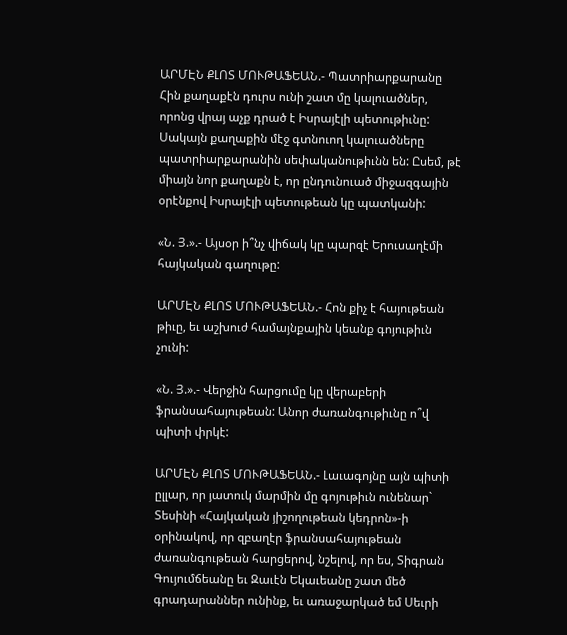ԱՐՄԷՆ ՔԼՈՏ ՄՈՒԹԱՖԵԱՆ.- Պատրիարքարանը Հին քաղաքէն դուրս ունի շատ մը կալուածներ, որոնց վրայ աչք դրած է Իսրայէլի պետութիւնը: Սակայն քաղաքին մէջ գտնուող կալուածները պատրիարքարանին սեփականութիւնն են: Ըսեմ, թէ միայն նոր քաղաքն է, որ ընդունուած միջազգային օրէնքով Իսրայէլի պետութեան կը պատկանի:

«Ն. Յ.».- Այսօր ի՞նչ վիճակ կը պարզէ Երուսաղէմի հայկական գաղութը:

ԱՐՄԷՆ ՔԼՈՏ ՄՈՒԹԱՖԵԱՆ.- Հոն քիչ է հայութեան թիւը, եւ աշխուժ համայնքային կեանք գոյութիւն չունի:

«Ն. Յ.».- Վերջին հարցումը կը վերաբերի ֆրանսահայութեան: Անոր ժառանգութիւնը ո՞վ պիտի փրկէ:

ԱՐՄԷՆ ՔԼՈՏ ՄՈՒԹԱՖԵԱՆ.- Լաւագոյնը այն պիտի ըլլար, որ յատուկ մարմին մը գոյութիւն ունենար` Տեսինի «Հայկական յիշողութեան կեդրոն»-ի օրինակով, որ զբաղէր ֆրանսահայութեան ժառանգութեան հարցերով, նշելով, որ ես, Տիգրան Գույումճեանը եւ Զաւէն Եկաւեանը շատ մեծ գրադարաններ ունինք, եւ առաջարկած եմ Սեւրի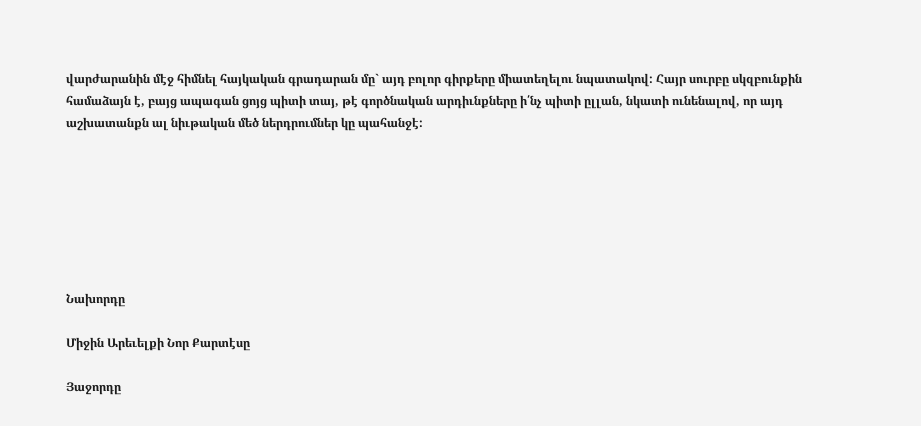վարժարանին մէջ հիմնել հայկական գրադարան մը` այդ բոլոր գիրքերը միատեղելու նպատակով: Հայր սուրբը սկզբունքին համաձայն է, բայց ապագան ցոյց պիտի տայ, թէ գործնական արդիւնքները ի՛նչ պիտի ըլլան, նկատի ունենալով, որ այդ աշխատանքն ալ նիւթական մեծ ներդրումներ կը պահանջէ:







Նախորդը

Միջին Արեւելքի Նոր Քարտէսը

Յաջորդը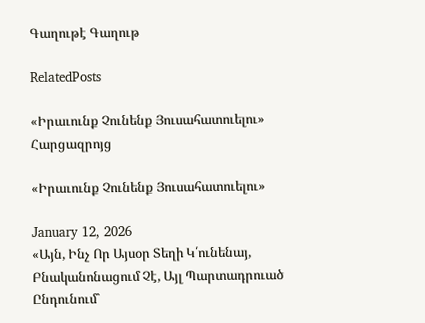Գաղութէ Գաղութ

RelatedPosts

«Իրաւունք Չունենք Յուսահատուելու»
Հարցազրոյց

«Իրաւունք Չունենք Յուսահատուելու»

January 12, 2026
«Այն, Ինչ Որ Այսօր Տեղի Կ՛ունենայ, Բնականոնացում Չէ, Այլ Պարտադրուած Ընդունում`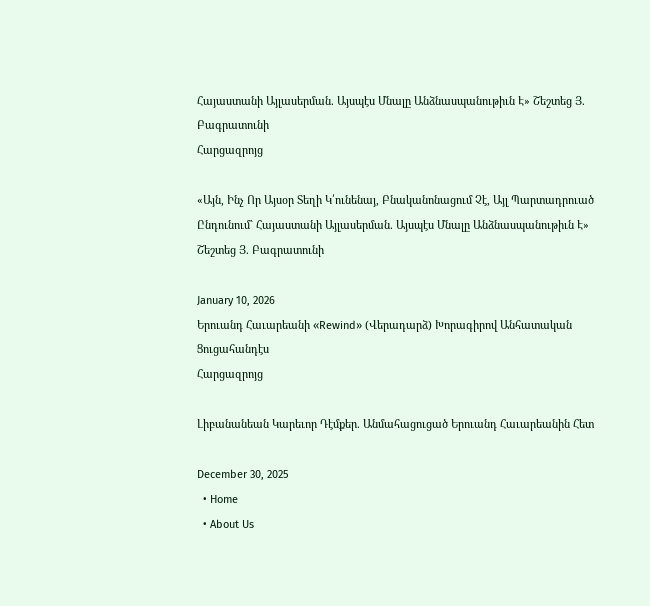Հայաստանի Այլասերման. Այսպէս Մնալը Անձնասպանութիւն Է» Շեշտեց Յ. Բագրատունի
Հարցազրոյց

«Այն, Ինչ Որ Այսօր Տեղի Կ՛ունենայ, Բնականոնացում Չէ, Այլ Պարտադրուած Ընդունում` Հայաստանի Այլասերման. Այսպէս Մնալը Անձնասպանութիւն Է» Շեշտեց Յ. Բագրատունի

January 10, 2026
Երուանդ Հաւարեանի «Rewind» (Վերադարձ) Խորագիրով Անհատական Ցուցահանդէս
Հարցազրոյց

Լիբանանեան Կարեւոր Դէմքեր. Անմահացուցած Երուանդ Հաւարեանին Հետ

December 30, 2025
  • Home
  • About Us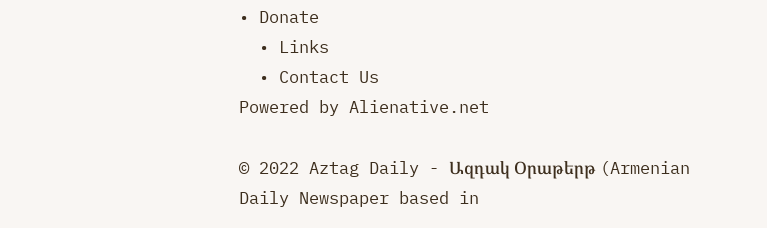• Donate
  • Links
  • Contact Us
Powered by Alienative.net

© 2022 Aztag Daily - Ազդակ Օրաթերթ (Armenian Daily Newspaper based in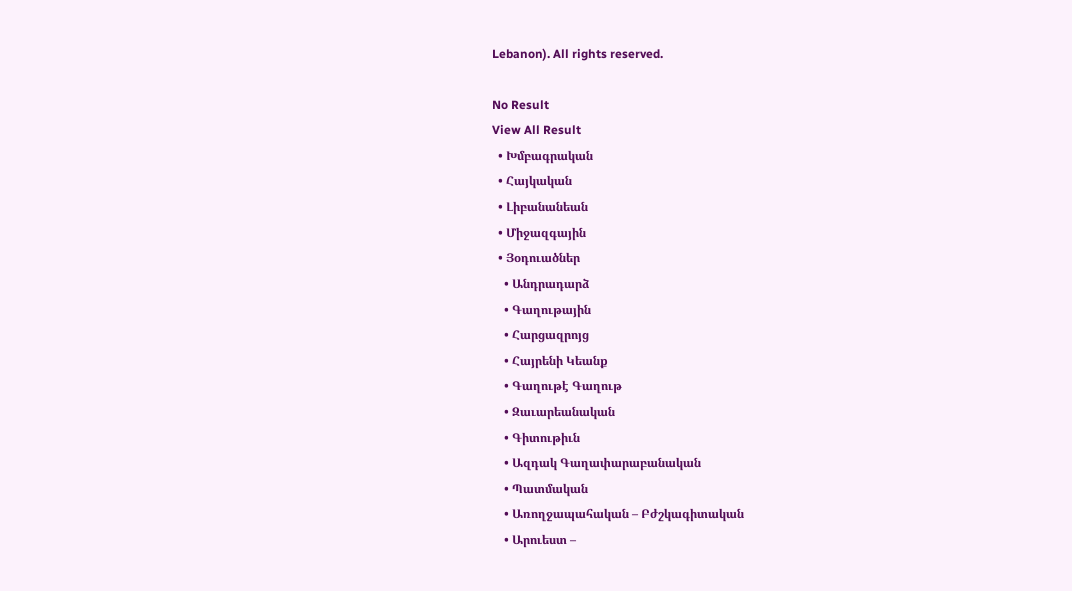Lebanon). All rights reserved.

No Result
View All Result
  • Խմբագրական
  • Հայկական
  • Լիբանանեան
  • Միջազգային
  • Յօդուածներ
    • Անդրադարձ
    • Գաղութային
    • Հարցազրոյց
    • Հայրենի Կեանք
    • Գաղութէ Գաղութ
    • Զաւարեանական
    • Գիտութիւն
    • Ազդակ Գաղափարաբանական
    • Պատմական
    • Առողջապահական – Բժշկագիտական
    • Արուեստ –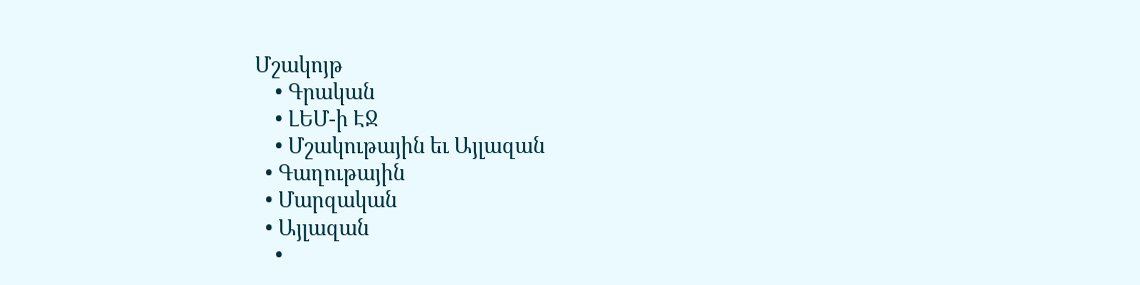Մշակոյթ
    • Գրական
    • ԼԵՄ-ի ԷՋ
    • Մշակութային եւ Այլազան
  • Գաղութային
  • Մարզական
  • Այլազան
    •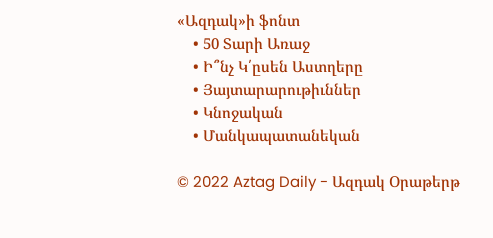«Ազդակ»ի ֆոնտ
    • 50 Տարի Առաջ
    • Ի՞նչ Կ՛ըսեն Աստղերը
    • Յայտարարութիւններ
    • Կնոջական
    • Մանկապատանեկան

© 2022 Aztag Daily - Ազդակ Օրաթերթ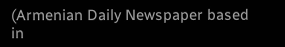(Armenian Daily Newspaper based in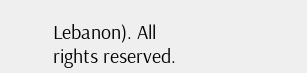Lebanon). All rights reserved.